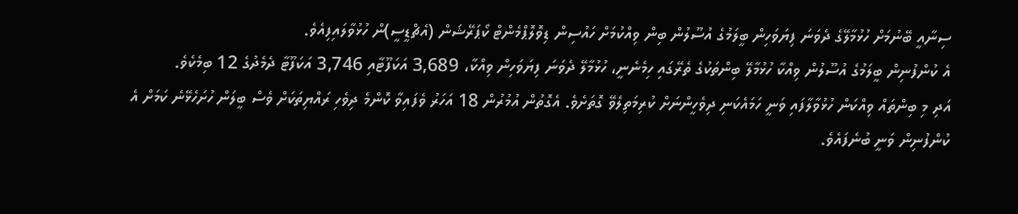ސިނާއީ ބޭނުމަށް ހުޅުމާލޭގެ ދެވަނަ ފިޔަވަހިން ބީލަމުގެ އުސޫލުން ބިން ވިއްކުމަށް ހައުސިން ޑިވޮލޮޕްމެންޓް ކޯޕަރޭޝަން (އެޗްޑީސީ)ން ހުޅުވާލައިފިއެވެ.
އެ ކުންފުނިން ބީލަމުގެ އުސޫލުން ވިއްކާ ހުޅުމާލޭ ބިންތަކުގެ ތެރޭގައި ހިމެނެނީ، ހުޅުމާލޭ ދެވަނަ ފިޔަވަހިން ވިއްކާ، 3,689 އަކަފޫޓާއި 3,746 އަކަފޫޓާ ދެމެދުގެ 12 ބިމެކެވެ.
އަދި މި ބިންތައް ވިއްކަން ހުޅުވާލާފައި ވަނީ ހަމައެކަނި ދިވެހީންނަށް ކުރިމަތިލެވޭ ގޮތަށެވެ. އެގޮތުން އުމުރުން 18 އަހަރު ވެފައިވާ ކޮންމެ ދިވެހި ރައްޔިތަކަށް ވެސް ބީލަން ހުށަހެޅޭނެ ކަމަށް އެ ކުންފުނިން ވަނީ ބުނެފައެވެ.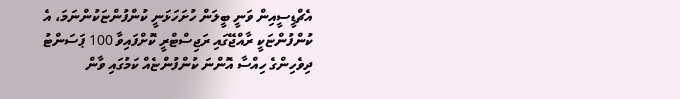އެޗްޑީސީއިން ވަނީ ބީލަން ހުށަހަޅަނީ ކުންފުންޏަކުންނަމަ، އެ ކުންފުންޏަކީ ރާއްޖޭގައި ރަޖިސްޓްރީ ކޮށްފައިވާ 100 ޕަސަންޓު ދިވެހިންގެ ހިއްސާ އޮންނަ ކުންފުންޏެއް ކަމުގައި ވާން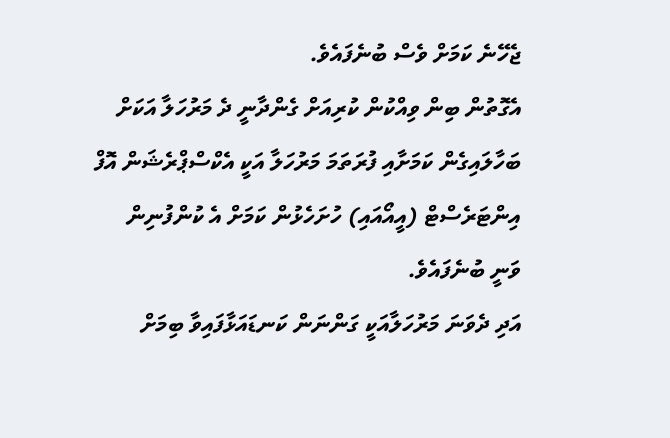ޖެހޭނެ ކަމަށް ވެސް ބުނެފައެވެ.
އެގޮތުން ބިން ވިއްކުން ކުރިއަށް ގެންދާނީ ދެ މަރުހަލާ އަކަށް ބަހާލައިގެން ކަމަށާއި ފުރަތަމަ މަރުހަލާ އަކީ އެކްސްޕްރެޝަން އޮފް އިންޓަރެސްޓް (އީއޯއައި) ހުށަހެޅުން ކަމަށް އެ ކުންފުނިން ވަނީ ބުނެފައެވެ.
އަދި ދެވަނަ މަރުހަލާއަކީ ގަންނަން ކަނޑައަޅާފައިވާ ބިމަށް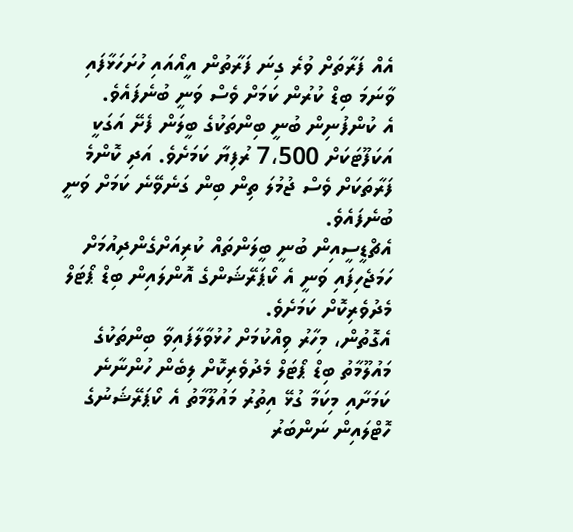އެއް ފަރާތަށް ވުރެ ގިނަ ފަރާތުން އީއޯއައި ހުށަހަޅާފައި ވާނަމަ ބިޑް ކުރުން ކަމަށް ވެސް ވަނީ ބުނެފައެވެ.
އެ ކުންފުނިން ބުނީ ބިންތަކުގެ ބީލަން ފެށޭ އަގަކީ އަކަފޫޓަކަށް 7،500 ރުފިޔާ ކަމަށެވެ. އަދި ކޮންމެ ފަރާތަކަށް ވެސް ޖުމުލަ ތިން ބިން ގަނެވޭނެ ކަމަށް ވަނީ ބުނެފައެވެ.
އެޗްޑީސީއިން ބުނީ ބީލަންތައް ކުރިއަށްގެންދިއުމަށް ހަމަޖެހިފައި ވަނީ އެ ކޯޕަރޭޝަންގެ އޮންލައިން ބިޑް ޕޯޓަލް މެދުވެރިކޮށް ކަމަށެވެ.
އެގޮތުން، މިހާރު ވިއްކުމަށް ހުޅުވާލާފައިވާ ބިންތަކުގެ މައުލޫމާތު ބިޑް ޕޯޓަލް މެދުވެރިކޮށް ލިބެން ހުންނާނެ ކަމަށާއި މިކަމާ ގުޅޭ އިތުރު މައުލޫމާތު އެ ކޯޕަރޭޝަނުގެ ހޮޓްލައިން ނަންބަރު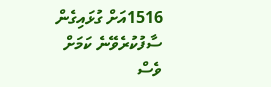1516އަށް ގުޅައިގެން ސާފުކުރެވޭނެ ކަމަށް ވެސް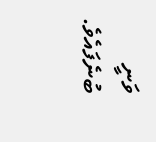ވަނީ ބުނެފައެވެ.